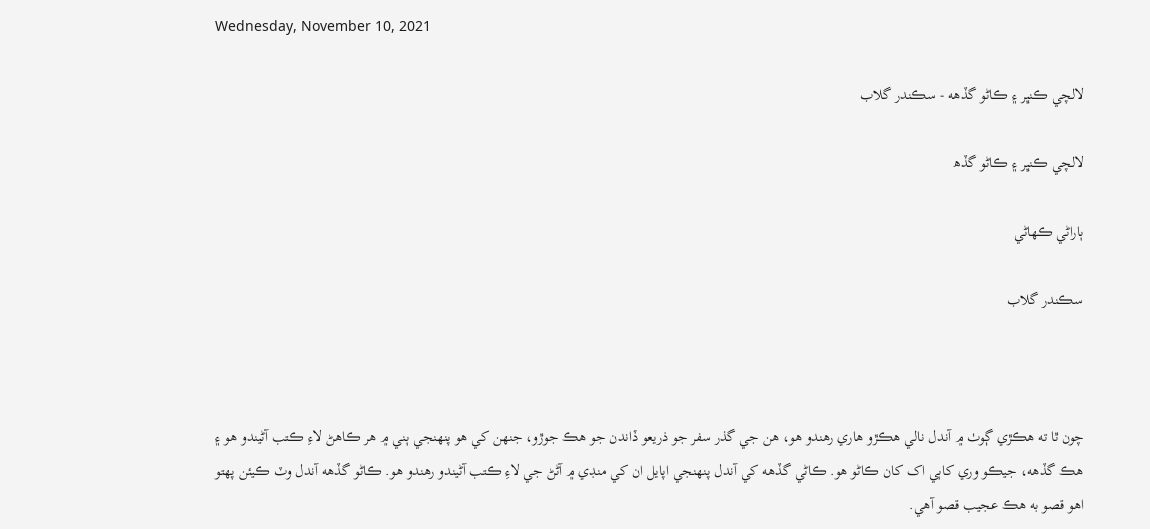Wednesday, November 10, 2021

لالچي ڪنڀر ۽ ڪاڻو گڏهه - سڪندر گلاب

لالچي ڪنڀر ۽ ڪاڻو گڏھ

ٻاراڻي ڪهاڻي

سڪندر گلاب



چون ٿا ته هڪڙي ڳوٺ ۾ آندل نالي هڪڙو هاري رهندو هو، هن جي گذر سفر جو ذريعو ڏاندن جو هڪ جوڙو، جنهن کي هو پنهنجي ٻني ۾ هر ڪاهڻ لاءِ ڪتب آڻيندو هو ۽ هڪ گڏهه، جيڪو وري کاٻي اک کان ڪاڻو هو. ڪاڻي گڏهه کي آندل پنهنجي اپايل ان کي منڊي ۾ آڻڻ جي لاءِ ڪتب آڻيندو رهندو هو. ڪاڻو گڏهه آندل وٽ ڪيئن پهتو اهو قصو به هڪ عجيب قصو آهي.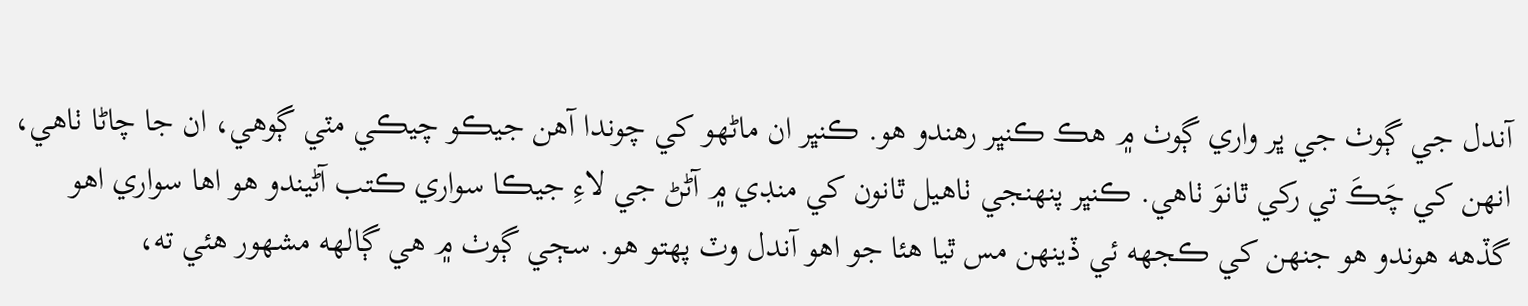آندل جي ڳوٺ جي ڀر واري ڳوٺ ۾ هڪ ڪنڀر رهندو هو. ڪنڀر ان ماڻهو کي چوندا آهن جيڪو چيڪي مٽي ڳوهي، ان جا چاڻا ٺاهي، انهن کي چَڪَ تي رکي ٿانوَ ٺاهي. ڪنڀر پنهنجي ٺاهيل ٿانون کي منڊي ۾ آڻڻ جي لاءِ جيڪا سواري ڪتب آڻيندو هو اها سواري اهو گڏهه هوندو هو جنهن کي ڪجهه ئي ڏينهن مس ٿيا هئا جو اهو آندل وٽ پهتو هو. سڄي ڳوٺ ۾ هي ڳالهه مشهور هئي ته،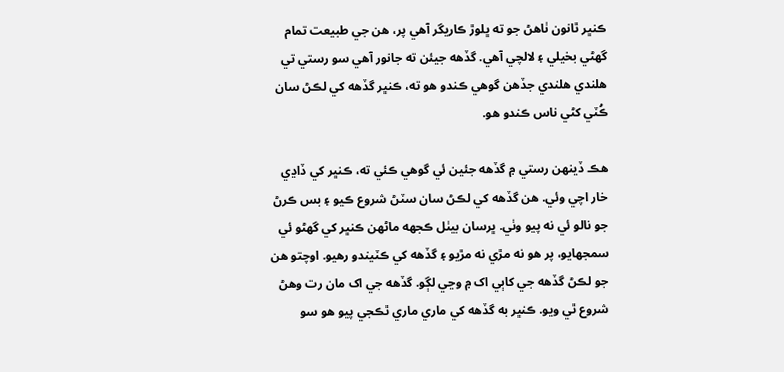ڪنڀر ٿانون ٺاهڻ جو ته ڀلوڙ ڪاريگر آهي پر، هن جي طبيعت تمام گهڻي بخيلي ۽ لالچي آهي. گڏهه جيئن ته جانور آهي سو رستي تي هلندي هلندي جڏهن گوهي ڪندو هو ته، ڪنڀر گڏهه کي لڪڻ سان ڪُٽي کڻي ناس ڪندو هو.

هڪ ڏينهن رستي ۾ گڏهه جئين ئي گوهي ڪئي ته، ڪنڀر کي ڏاڍي خار اچي وئي. هن گڏهه کي لڪڻ سان سٽڻ شروع ڪيو ۽ بس ڪرڻ جو نالو ئي نه پيو وٺي. ڀرسان بيٺل ڪجهه ماڻهن ڪنڀر کي گهڻو ئي سمجهايو، پر هو نه مڙي نه مڙيو ۽ گڏهه کي ڪٽيندو رهيو. اوچتو هن جو لڪڻ گڏهه جي کاٻي اک ۾ وڃي لڳو. گڏهه جي اک مان رت وهڻ شروع ٿي ويو. ڪنڀر به گڏهه کي ماري ماري ٿڪجي پيو هو سو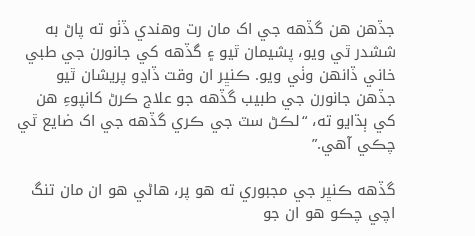جڏهن هن گڏهه جي اک مان رت وهندي ڏٺو ته پاڻ به ششدر ٿي ويو، پشيمان ٿيو ۽ گڏهه کي جانورن جي طبي خاني ڏانهن وٺي ويو. ڪنڀر ان وقت ڏاڍو پريشان ٿيو جڏهن جانورن جي طبيب گڏهه جو علاج ڪرڻ کانپوءِ هن کي ٻڌايو ته، “لڪڻ سٽ جي ڪري گڏهه جي اک ضايع ٿي چڪي آهي.”

گڏهه ڪنڀر جي مجبوري ته هو پر، هاڻي هو ان مان تنگ اچي چڪو هو ان جو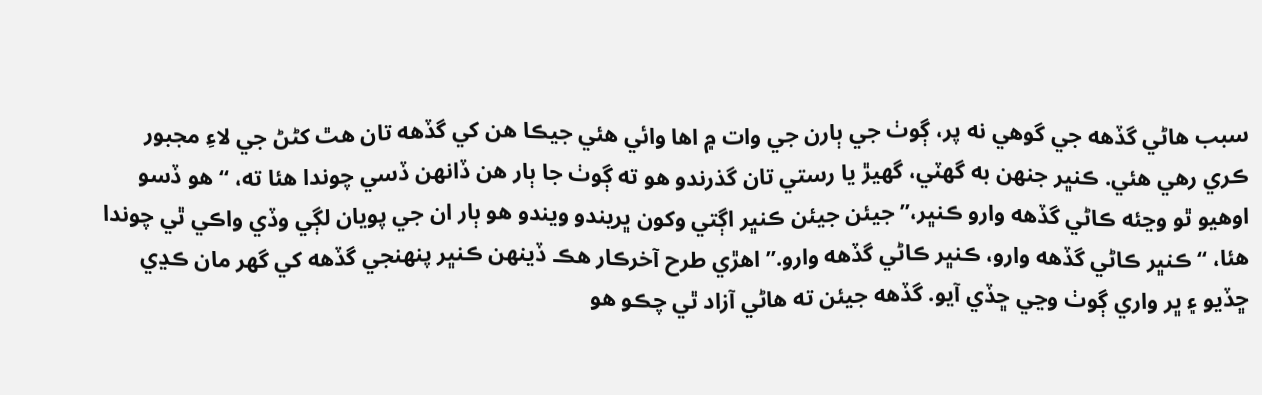سبب هاڻي گڏهه جي گوهي نه پر، ڳوٺ جي ٻارن جي وات ۾ اها وائي هئي جيڪا هن کي گڏهه تان هٿ کڻڻ جي لاءِ مجبور ڪري رهي هئي. ڪنڀر جنهن به گهٽي، گهيڙ يا رستي تان گذرندو هو ته ڳوٺ جا ٻار هن ڏانهن ڏسي چوندا هئا ته، “هو ڏسو اوهيو ٿو وڃئه ڪاڻي گڏهه وارو ڪنڀر،” جيئن جيئن ڪنڀر اڳتي وکون ڀريندو ويندو هو ٻار ان جي پويان لڳي وڏي واڪي ٿي چوندا هئا، “ڪنڀر ڪاڻي گڏهه وارو، ڪنڀر ڪاڻي گڏهه وارو.” اهڙي طرح آخرڪار هڪ ڏينهن ڪنڀر پنهنجي گڏهه کي گهر مان ڪڍي ڇڏيو ۽ ڀر واري ڳوٺ وڃي ڇڏي آيو. گڏهه جيئن ته هاڻي آزاد ٿي چڪو هو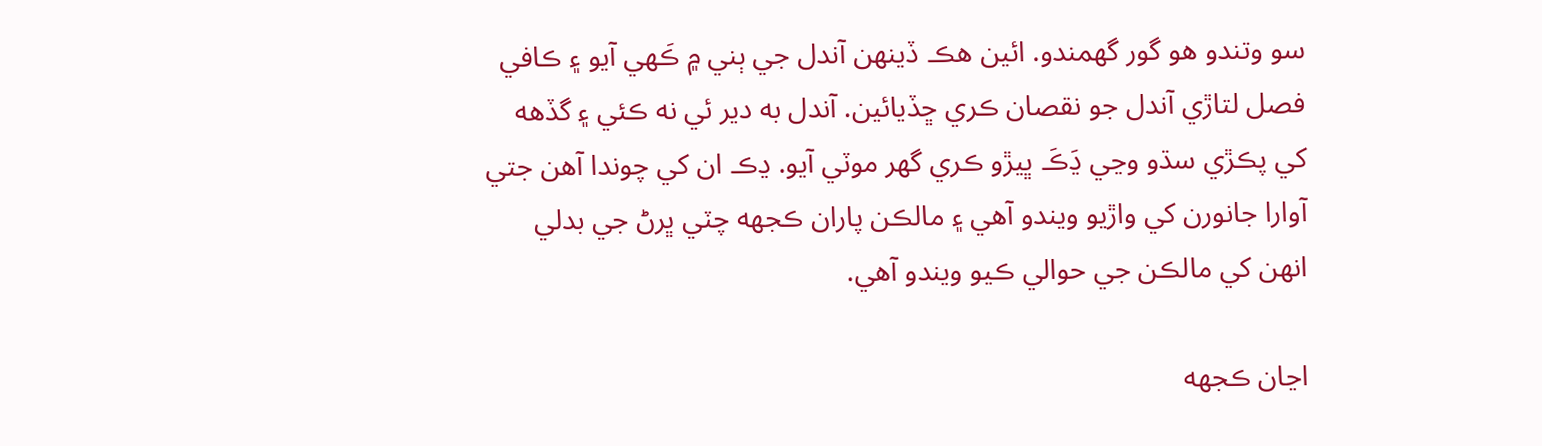سو وتندو هو گور گھمندو. ائين هڪ ڏينهن آندل جي ٻني ۾ ڪَهي آيو ۽ ڪافي فصل لتاڙي آندل جو نقصان ڪري ڇڏيائين. آندل به دير ئي نه ڪئي ۽ گڏهه کي پڪڙي سڌو وڃي ڍَڪَ ڀيڙو ڪري گهر موٽي آيو. ڍڪ ان کي چوندا آهن جتي آوارا جانورن کي واڙيو ويندو آهي ۽ مالڪن پاران ڪجهه چٽي ڀرڻ جي بدلي انهن کي مالڪن جي حوالي ڪيو ويندو آهي.

اڃان ڪجهه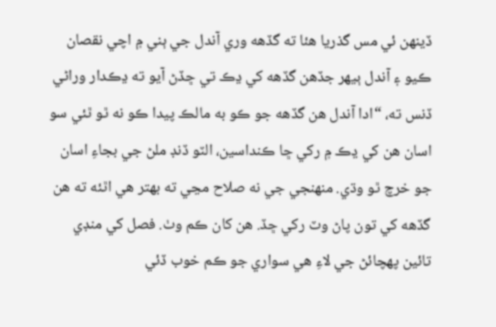ڏينهن ئي مس گذريا هئا ته گڏهه وري آندل جي ٻني ۾ اچي نقصان ڪيو ۽ آندل ٻيهر جڏهن گڏهه کي ڍڪ تي ڇڏڻ آيو ته ڍڪدار وراڻي ڏنس ته، “ادا آندل هن گڏهه جو ڪو به مالڪ پيدا ڪو نه ٿو ٿئي سو اسان هن کي ڍڪ ۾ رکي ڇا ڪنداسين، الٽو ڏنڊ ملڻ جي بجاءِ اسان جو خرچ ٿو وڌي. منهنجي جي نه صلاح مڃي ته بهتر هي اٿئه ته هن گڏهه کي تون پاڻ وٽ رکي ڇڏ. هن کان ڪم وٺ. فصل کي منڊي تائين پهچائڻ جي لاءِ هي سواري جو ڪم خوب ڏئي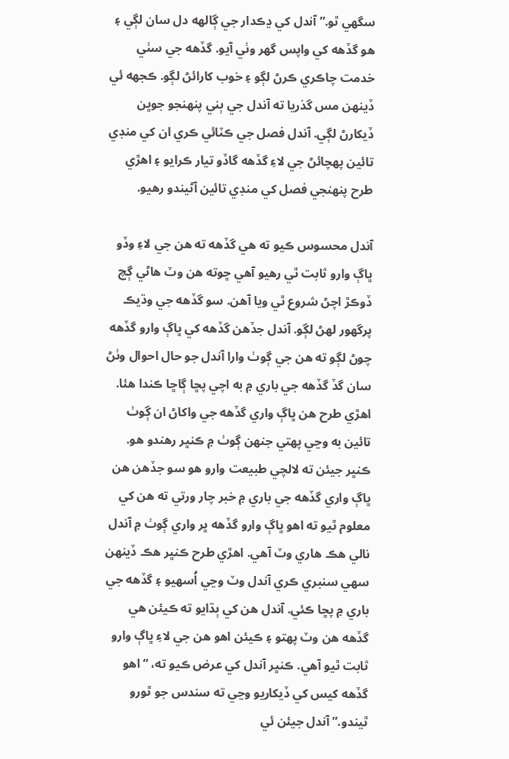سگهي ٿو.” آندل کي ڍڪدار جي ڳالهه دل سان لڳي ۽ هو گڏهه کي واپس گهر وٺي آيو. گڏهه جي سٺي خدمت چاڪري ڪرڻ لڳو ۽ خوب کارائڻ لڳو. ڪجهه ئي ڏينهن مس گذريا ته آندل جي ٻني پنهنجو جوڀن ڏيکارڻ لڳي. آندل فصل جي ڪٽائي ڪري ان کي منڊي تائين پهچائڻ جي لاءِ گڏهه گاڏو تيار ڪرايو ۽ اهڙي طرح پنهنجي فصل کي منڊي تائين آڻيندو رهيو.

آندل محسوس ڪيو ته هي گڏهه ته هن جي لاءِ وڏو ڀاڳ وارو ثابت ٿي رهيو آهي ڇوته هن وٽ هاڻي ڳچ ڏوڪڙ اچڻ شروع ٿي ويا آهن. سو گڏهه جي وڌيڪ پرگهور لهڻ لڳو. آندل جڏهن گڏهه کي ڀاڳ وارو گڏهه چوڻ لڳو ته هن جي ڳوٺ وارا آندل جو حال احوال وٺڻ سان گڏ گڏهه جي باري ۾ به اچي پڇا ڳاڇا ڪندا هئا. اهڙي طرح هن ڀاڳ واري گڏهه جي واکاڻ ان ڳوٺ تائين به وڃي پهتي جنهن ڳوٺ ۾ ڪنڀر رهندو هو. ڪنڀر جيئن ته لالچي طبيعت وارو هو سو جڏهن هن ڀاڳ واري گڏهه جي باري ۾ خبر چار ورتي ته هن کي معلوم ٿيو ته اهو ڀاڳ وارو گڏهه ڀر واري ڳوٺ ۾ آندل نالي هڪ هاري وٽ آهي. اهڙي طرح ڪنڀر هڪ ڏينهن سهي سنبري ڪري آندل وٽ وڃي اُسهيو ۽ گڏهه جي باري ۾ پڇا ڪئي. آندل هن کي ٻڌايو ته ڪيئن هي گڏهه هن وٽ پهتو ۽ ڪيئن اهو هن جي لاءِ ڀاڳ وارو ثابت ٿيو آهي. ڪنڀر آندل کي عرض ڪيو ته، “اهو گڏهه کيس کي ڏيکاريو وڃي ته سندس جو ٿورو ٿيندو.” آندل جيئن ئي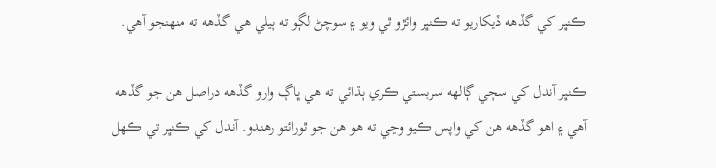ڪنڀر کي گڏهه ڏيکاريو ته ڪنڀر وائڙو ٿي ويو ۽ سوچڻ لڳو ته ٻيلي هي گڏهه ته منهنجو آهي.

ڪنڀر آندل کي سڄي ڳالهه سربستي ڪري ٻڌائي ته هي ڀاڳ وارو گڏهه دراصل هن جو گڏهه آهي ۽ اهو گڏهه هن کي واپس ڪيو وڃي ته هو هن جو ٿورائتو رهندو. آندل کي ڪنڀر تي ڪهل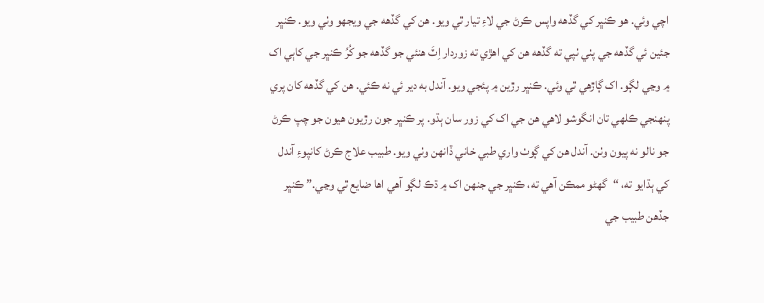اچي وئي. هو ڪنڀر کي گڏهه واپس ڪرڻ جي لاءِ تيار ٿي ويو. هن کي گڏهه جي ويجهو وٺي ويو. ڪنڀر جئين ئي گڏهه جي پٺي ٺپي ته گڏهه هن کي اهڙي ته زوردار اِٽَ هنئي جو گڏهه جو کُرُ ڪنڀر جي کاٻي اک ۾ وڃي لڳو. اک ڳاڙهي ٿي وئي. ڪنڀر رڙين ۾ پئجي ويو. آندل به دير ئي نه ڪئي. هن کي گڏهه کان پري پنهنجي ڪلهي تان انگوشو لاهي هن جي اک کي زور سان ٻڌو. پر ڪنڀر جون رڙيون هيون جو چپ ڪرڻ جو نالو نه پيون وٺن. آندل هن کي ڳوٺ واري طبي خاني ڏانهن وٺي ويو. طبيب علاج ڪرڻ کانپوءِ آندل کي ٻڌايو ته، “گهڻو ممڪن آهي ته، ڪنڀر جي جنهن اک ۾ ڌڪ لڳو آهي اها ضايع ٿي وڃي.” ڪنڀر جڏهن طبيب جي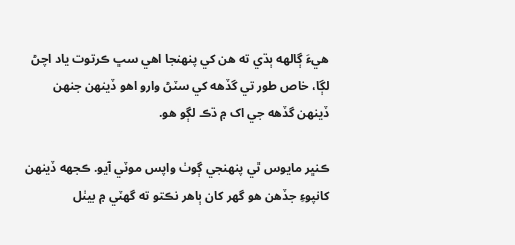هيءَ ڳالهه ٻڌي ته هن کي پنهنجا اهي سڀ ڪرتوت ياد اچڻ لڳا، خاص طور تي گڏهه کي سٽڻ وارو اهو ڏينهن جنهن ڏينهن گڏهه جي اک ۾ ڌڪ لڳو هو.

ڪنڀر مايوس ٿي پنهنجي ڳوٺ واپس موٽي آيو. ڪجهه ڏينهن کانپوءِ جڏهن هو گهر کان ٻاهر نڪتو ته گهٽي ۾ بيٺل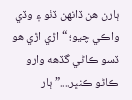ٻارن هن ڏانهن ڏٺو ۽ وڏي واڪي چيو؛ “اڙي اڙي هو ڏسو ڪاڻي گڏهه وارو ڪاڻو ڪنڀر....” ٻار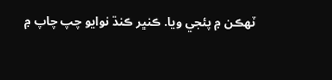ٽهڪن ۾ پئجي ويا. ڪنڀر ڪنڌ نوايو چپ چاپ ۾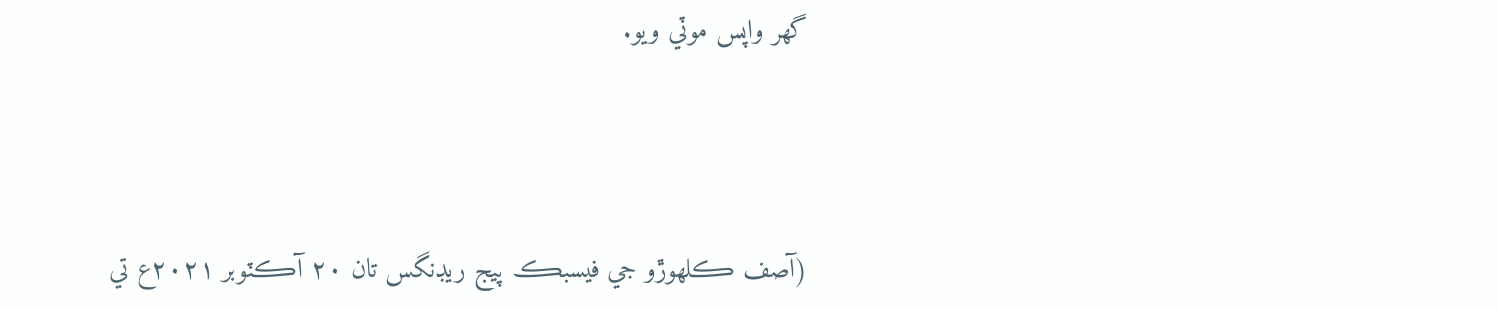گهر واپس موٽي ويو.



(آصف ڪلھوڙو جي فيسبڪ پيج ريڊنگس تان ۲۰ آڪٽوبر ۲۰۲۱ع تي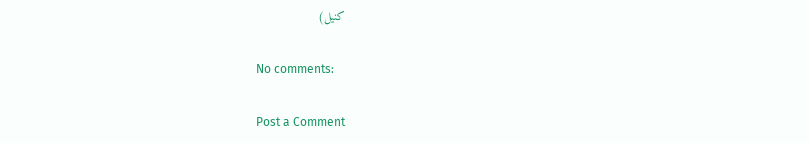کنيل)

No comments:

Post a Comment